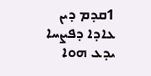1ܩܕܡ ܕܝܢ ܥܐܕܐ ܕܦܨܚܐ ܝܕܥ ܗܘܐ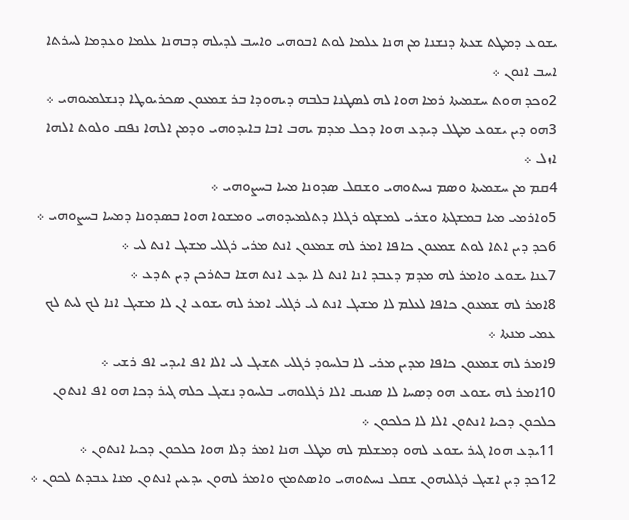ܝܫܘܥ ܕܡܛܬ ܫܥܬܐ ܕܢܫܢܐ ܡܢ ܗܢܐ ܥܠܡܐ ܠܘܬ ܐܒܘܗܝ ܘܐܚܒ ܠܕܝܠܗ ܕܒܗܢܐ ܥܠܡܐ ܘܥܕܡܐ ܠܚܪܬܐ ܐܚܒ ܐܢܘܢ ܀
2ܘܟܕ ܗܘܬ ܚܫܡܝܬܐ ܪܡܐ ܗܘܐ ܠܗ ܠܤܛܢܐ ܒܠܒܗ ܕܝܗܘܕܐ ܒܪ ܫܡܥܘܢ ܤܟܪܝܘܛܐ ܕܢܫܠܡܝܘܗܝ ܀
3ܗܘ ܕܝܢ ܝܫܘܥ ܡܛܠ ܕܝܕܥ ܗܘܐ ܕܟܠ ܡܕܡ ܝܗܒ ܐܒܐ ܒܐܝܕܘܗܝ ܘܕܡܢ ܐܠܗܐ ܢܦܩ ܘܠܘܬ ܐܠܗܐ ܐܙܠ ܀
4ܩܡ ܡܢ ܚܫܡܝܬܐ ܘܤܡ ܢܚܬܘܗܝ ܘܫܩܠ ܤܕܘܢܐ ܡܚܐ ܒܚܨܘܗܝ ܀
5ܘܐܪܡܝ ܡܝܐ ܒܡܫܓܬܐ ܘܫܪܝ ܠܡܫܓܘ ܪܓܠܐ ܕܬܠܡܝܕܘܗܝ ܘܡܫܘܐ ܗܘܐ ܒܤܕܘܢܐ ܕܡܚܐ ܒܚܨܘܗܝ ܀
6ܟܕ ܕܝܢ ܐܬܐ ܠܘܬ ܫܡܥܘܢ ܟܐܦܐ ܐܡܪ ܠܗ ܫܡܥܘܢ ܐܢܬ ܡܪܝ ܪܓܠܝ ܡܫܝܓ ܐܢܬ ܠܝ ܀
7ܥܢܐ ܝܫܘܥ ܘܐܡܪ ܠܗ ܡܕܡ ܕܥܒܕ ܐܢܐ ܐܢܬ ܠܐ ܝܕܥ ܐܢܬ ܗܫܐ ܒܬܪܟܢ ܕܝܢ ܬܕܥ ܀
8ܐܡܪ ܠܗ ܫܡܥܘܢ ܟܐܦܐ ܠܥܠܡ ܠܐ ܡܫܝܓ ܐܢܬ ܠܝ ܪܓܠܝ ܐܡܪ ܠܗ ܝܫܘܥ ܐܢ ܠܐ ܡܫܝܓ ܐܢܐ ܠܟ ܠܝܬ ܠܟ ܥܡܝ ܡܢܬܐ ܀
9ܐܡܪ ܠܗ ܫܡܥܘܢ ܟܐܦܐ ܡܕܝܢ ܡܪܝ ܠܐ ܒܠܚܘܕ ܪܓܠܝ ܬܫܝܓ ܠܝ ܐܠܐ ܐܦ ܐܝܕܝ ܐܦ ܪܫܝ ܀
10ܐܡܪ ܠܗ ܝܫܘܥ ܗܘ ܕܤܚܐ ܠܐ ܤܢܝܩ ܐܠܐ ܪܓܠܘܗܝ ܒܠܚܘܕ ܢܫܝܓ ܟܠܗ ܓܝܪ ܕܟܐ ܗܘ ܐܦ ܐܢܬܘܢ ܟܠܟܘܢ ܕܟܝܐ ܐܢܬܘܢ ܐܠܐ ܠܐ ܟܠܟܘܢ ܀
11ܝܕܥ ܗܘܐ ܓܝܪ ܝܫܘܥ ܠܗܘ ܕܡܫܠܡ ܠܗ ܡܛܠ ܗܢܐ ܐܡܪ ܕܠܐ ܗܘܐ ܟܠܟܘܢ ܕܟܝܐ ܐܢܬܘܢ ܀
12ܟܕ ܕܝܢ ܐܫܝܓ ܪܓܠܝܗܘܢ ܫܩܠ ܢܚܬܘܗܝ ܘܐܤܬܡܟ ܘܐܡܪ ܠܗܘܢ ܝܕܥܝܢ ܐܢܬܘܢ ܡܢܐ ܥܒܕܬ ܠܟܘܢ ܀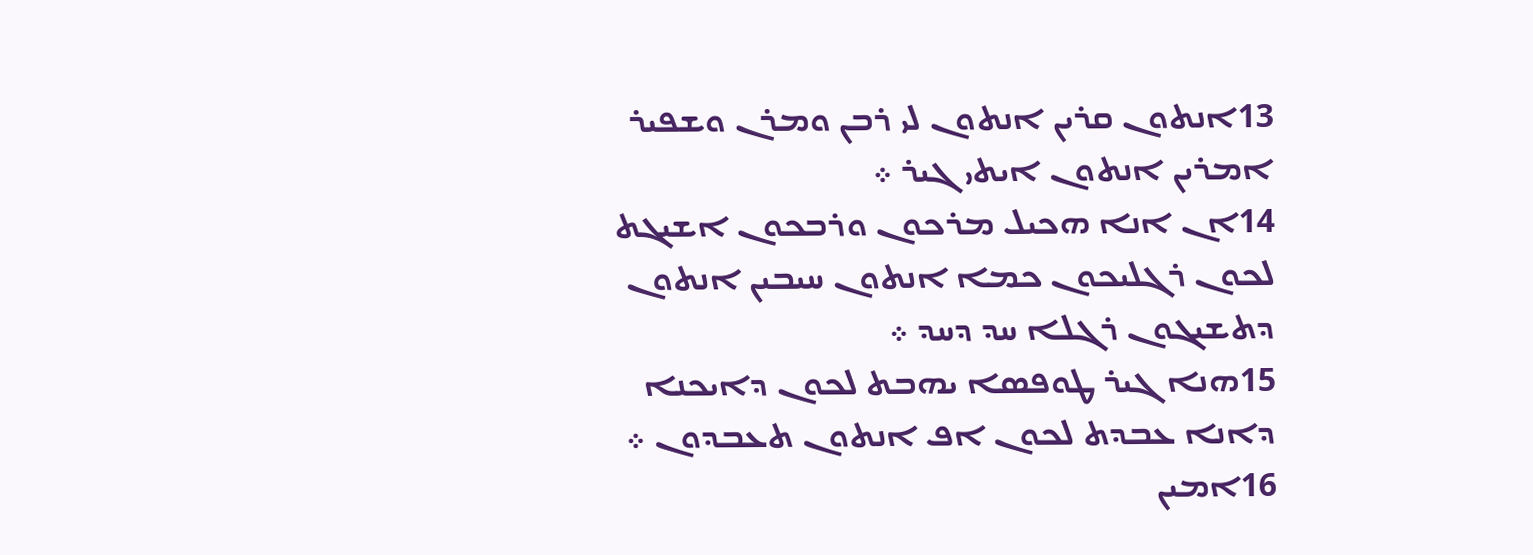13ܐܢܬܘܢ ܩܪܝܢ ܐܢܬܘܢ ܠܝ ܪܒܢ ܘܡܪܢ ܘܫܦܝܪ ܐܡܪܝܢ ܐܢܬܘܢ ܐܝܬܝ ܓܝܪ ܀
14ܐܢ ܐܢܐ ܗܟܝܠ ܡܪܟܘܢ ܘܪܒܟܘܢ ܐܫܝܓܬ ܠܟܘܢ ܪܓܠܝܟܘܢ ܟܡܐ ܐܢܬܘܢ ܚܝܒܝܢ ܐܢܬܘܢ ܕܬܫܝܓܘܢ ܪܓܠܐ ܚܕ ܕܚܕ ܀
15ܗܢܐ ܓܝܪ ܛܘܦܤܐ ܝܗܒܬ ܠܟܘܢ ܕܐܝܟܢܐ ܕܐܢܐ ܥܒܕܬ ܠܟܘܢ ܐܦ ܐܢܬܘܢ ܬܥܒܕܘܢ ܀
16ܐܡܝܢ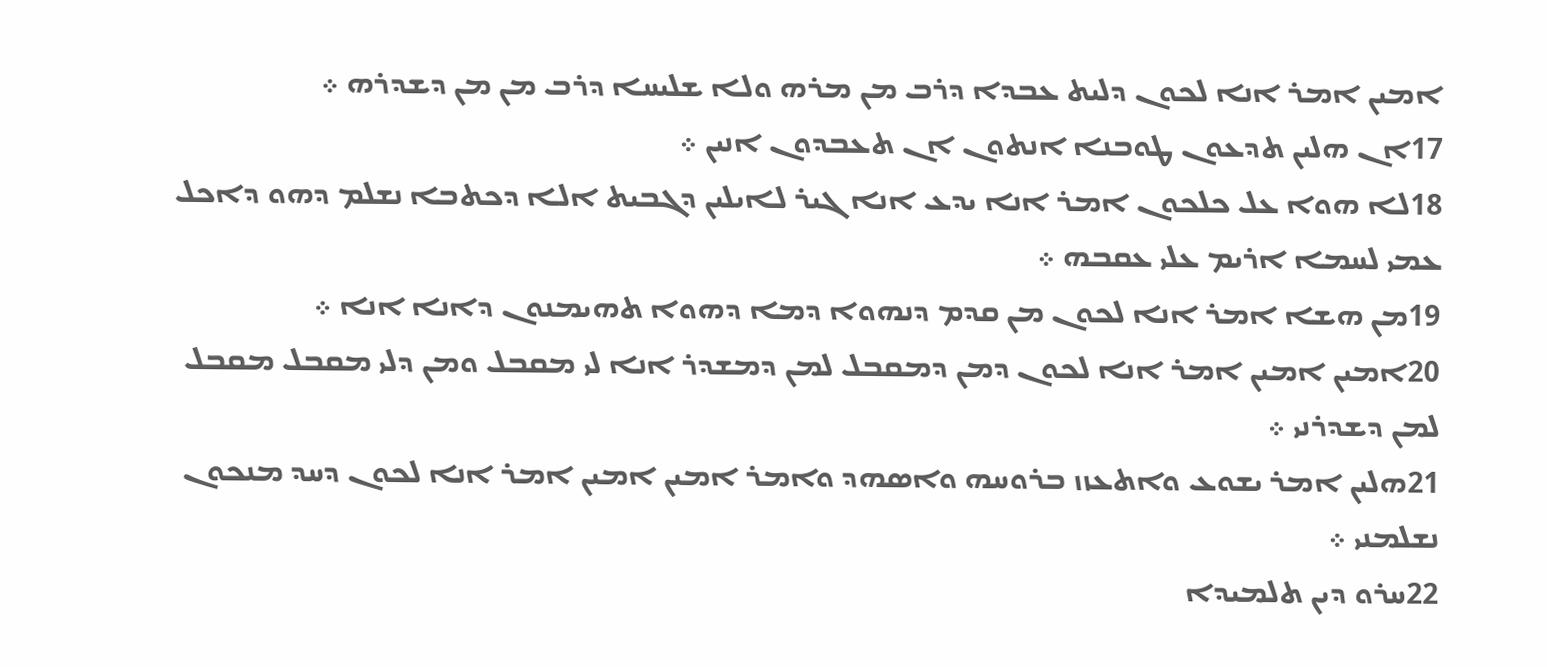ܐܡܝܢ ܐܡܪ ܐܢܐ ܠܟܘܢ ܕܠܝܬ ܥܒܕܐ ܕܪܒ ܡܢ ܡܪܗ ܘܠܐ ܫܠܝܚܐ ܕܪܒ ܡܢ ܡܢ ܕܫܕܪܗ ܀
17ܐܢ ܗܠܝܢ ܬܕܥܘܢ ܛܘܒܢܐ ܐܢܬܘܢ ܐܢ ܬܥܒܕܘܢ ܐܢܝܢ ܀
18ܠܐ ܗܘܐ ܥܠ ܟܠܟܘܢ ܐܡܪ ܐܢܐ ܝܕܥ ܐܢܐ ܓܝܪ ܠܐܝܠܝܢ ܕܓܒܝܬ ܐܠܐ ܕܟܬܒܐ ܢܫܠܡ ܕܗܘ ܕܐܟܠ ܥܡܝ ܠܚܡܐ ܐܪܝܡ ܥܠܝ ܥܩܒܗ ܀
19ܡܢ ܗܫܐ ܐܡܪ ܐܢܐ ܠܟܘܢ ܡܢ ܩܕܡ ܕܢܗܘܐ ܕܡܐ ܕܗܘܐ ܬܗܝܡܢܘܢ ܕܐܢܐ ܐܢܐ ܀
20ܐܡܝܢ ܐܡܝܢ ܐܡܪ ܐܢܐ ܠܟܘܢ ܕܡܢ ܕܡܩܒܠ ܠܡܢ ܕܡܫܕܪ ܐܢܐ ܠܝ ܡܩܒܠ ܘܡܢ ܕܠܝ ܡܩܒܠ ܡܩܒܠ ܠܡܢ ܕܫܕܪܢܝ ܀
21ܗܠܝܢ ܐܡܪ ܝܫܘܥ ܘܐܬܥܙܙ ܒܪܘܚܗ ܘܐܤܗܕ ܘܐܡܪ ܐܡܝܢ ܐܡܝܢ ܐܡܪ ܐܢܐ ܠܟܘܢ ܕܚܕ ܡܢܟܘܢ ܢܫܠܡܢܝ ܀
22ܚܪܘ ܕܝܢ ܬܠܡܝܕܐ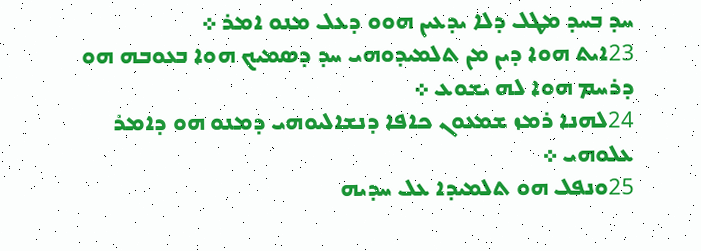ܚܕ ܒܚܕ ܡܛܠ ܕܠܐ ܝܕܥܝܢ ܗܘܘ ܕܥܠ ܡܢܘ ܐܡܪ ܀
23ܐܝܬ ܗܘܐ ܕܝܢ ܡܢ ܬܠܡܝܕܘܗܝ ܚܕ ܕܤܡܝܟ ܗܘܐ ܒܥܘܒܗ ܗܘ ܕܪܚܡ ܗܘܐ ܠܗ ܝܫܘܥ ܀
24ܠܗܢܐ ܪܡܙ ܫܡܥܘܢ ܟܐܦܐ ܕܢܫܐܠܝܘܗܝ ܕܡܢܘ ܗܘ ܕܐܡܪ ܥܠܘܗܝ ܀
25ܘܢܦܠ ܗܘ ܬܠܡܝܕܐ ܥܠ ܚܕܝܗ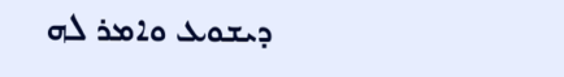ܕܝܫܘܥ ܘܐܡܪ ܠܗ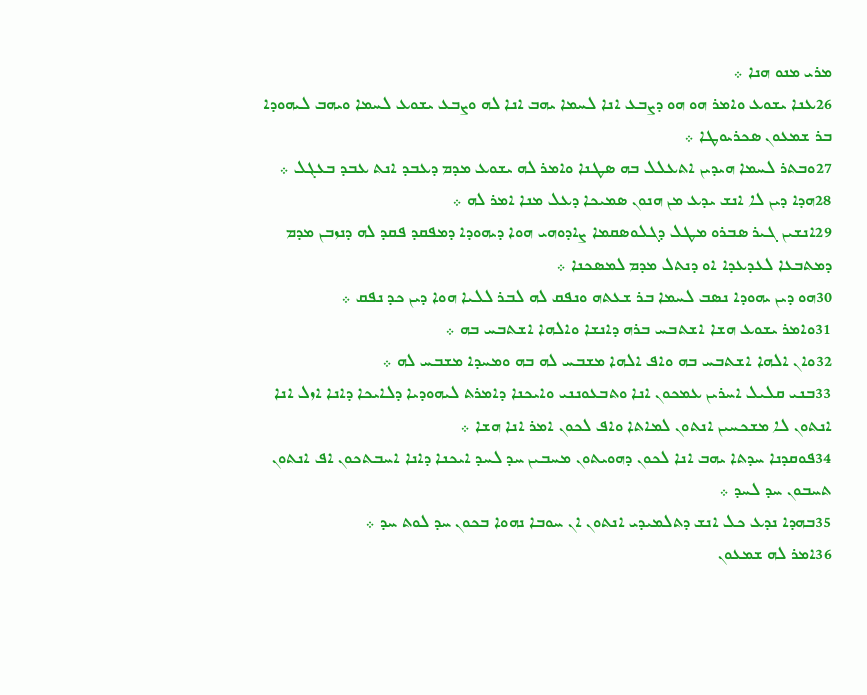ܡܪܝ ܡܢܘ ܗܢܐ ܀
26ܥܢܐ ܝܫܘܥ ܘܐܡܪ ܗܘ ܗܘ ܕܨܒܥ ܐܢܐ ܠܚܡܐ ܝܗܒ ܐܢܐ ܠܗ ܘܨܒܥ ܝܫܘܥ ܠܚܡܐ ܘܝܗܒ ܠܝܗܘܕܐ ܒܪ ܫܡܥܘܢ ܤܟܪܝܘܛܐ ܀
27ܘܒܬܪ ܠܚܡܐ ܗܝܕܝܢ ܐܬܥܠܠ ܒܗ ܤܛܢܐ ܘܐܡܪ ܠܗ ܝܫܘܥ ܡܕܡ ܕܥܒܕ ܐܢܬ ܥܒܕ ܒܥܓܠ ܀
28ܗܕܐ ܕܝܢ ܠܐ ܐܢܫ ܝܕܥ ܡܢ ܗܢܘܢ ܤܡܝܟܐ ܕܥܠ ܡܢܐ ܐܡܪ ܠܗ ܀
29ܐܢܫܝܢ ܓܝܪ ܤܒܪܘ ܡܛܠ ܕܓܠܘܤܩܡܐ ܨܐܕܘܗܝ ܗܘܐ ܕܝܗܘܕܐ ܕܡܦܩܕ ܦܩܕ ܠܗ ܕܢܙܒܢ ܡܕܡ ܕܡܬܒܥܐ ܠܥܕܥܕܐ ܐܘ ܕܢܬܠ ܡܕܡ ܠܡܤܟܢܐ ܀
30ܗܘ ܕܝܢ ܝܗܘܕܐ ܢܤܒ ܠܚܡܐ ܒܪ ܫܥܬܗ ܘܢܦܩ ܠܗ ܠܒܪ ܠܠܝܐ ܗܘܐ ܕܝܢ ܟܕ ܢܦܩ ܀
31ܘܐܡܪ ܝܫܘܥ ܗܫܐ ܐܫܬܒܚ ܒܪܗ ܕܐܢܫܐ ܘܐܠܗܐ ܐܫܬܒܚ ܒܗ ܀
32ܘܐܢ ܐܠܗܐ ܐܫܬܒܚ ܒܗ ܘܐܦ ܐܠܗܐ ܡܫܒܚ ܠܗ ܒܗ ܘܡܚܕܐ ܡܫܒܚ ܠܗ ܀
33ܒܢܝ ܩܠܝܠ ܐܚܪܝܢ ܥܡܟܘܢ ܐܢܐ ܘܬܒܥܘܢܢܝ ܘܐܝܟܢܐ ܕܐܡܪܬ ܠܝܗܘܕܝܐ ܕܠܐܝܟܐ ܕܐܢܐ ܐܙܠ ܐܢܐ ܐܢܬܘܢ ܠܐ ܡܫܟܚܝܢ ܐܢܬܘܢ ܠܡܐܬܐ ܘܐܦ ܠܟܘܢ ܐܡܪ ܐܢܐ ܗܫܐ ܀
34ܦܘܩܕܢܐ ܚܕܬܐ ܝܗܒ ܐܢܐ ܠܟܘܢ ܕܗܘܝܬܘܢ ܡܚܒܝܢ ܚܕ ܠܚܕ ܐܝܟܢܐ ܕܐܢܐ ܐܚܒܬܟܘܢ ܐܦ ܐܢܬܘܢ ܬܚܒܘܢ ܚܕ ܠܚܕ ܀
35ܒܗܕܐ ܢܕܥ ܟܠ ܐܢܫ ܕܬܠܡܝܕܝ ܐܢܬܘܢ ܐܢ ܚܘܒܐ ܢܗܘܐ ܒܟܘܢ ܚܕ ܠܘܬ ܚܕ ܀
36ܐܡܪ ܠܗ ܫܡܥܘܢ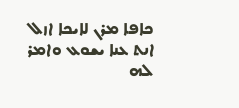ܟܐܦܐ ܡܪܢ ܠܐܝܟܐ ܐܙܠ ܐܢܬ ܥܢܐ ܝܫܘܥ ܘܐܡܪ ܠܗ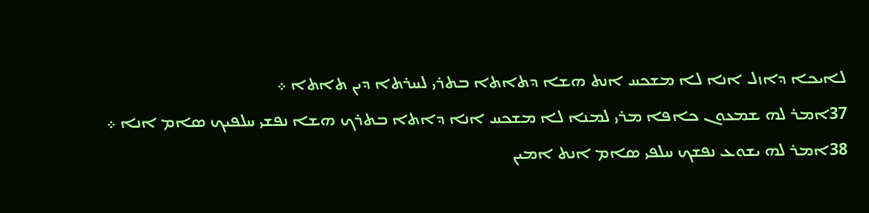ܠܐܝܟܐ ܕܐܙܠ ܐܢܐ ܠܐ ܡܫܟܚ ܐܢܬ ܗܫܐ ܕܬܐܬܐ ܒܬܪܝ ܠܚܪܬܐ ܕܝܢ ܬܐܬܐ ܀
37ܐܡܪ ܠܗ ܫܡܥܘܢ ܟܐܦܐ ܡܪܝ ܠܡܢܐ ܠܐ ܡܫܟܚ ܐܢܐ ܕܐܬܐ ܒܬܪܟ ܗܫܐ ܢܦܫܝ ܚܠܦܝܟ ܤܐܡ ܐܢܐ ܀
38ܐܡܪ ܠܗ ܝܫܘܥ ܢܦܫܟ ܚܠܦܝ ܤܐܡ ܐܢܬ ܐܡܝܢ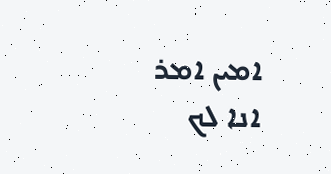ܐܡܝܢ ܐܡܪ ܐܢܐ ܠܟ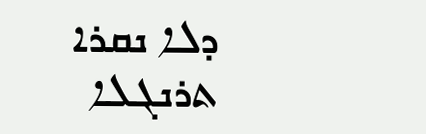ܕܠܐ ܢܩܪܐ ܬܪܢܓܠܐ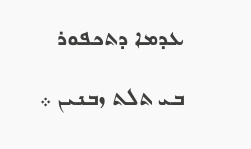ܥܕܡܐ ܕܬܟܦܘܪ ܒܝ ܬܠܬ ܙܒܢܝܢ ܀